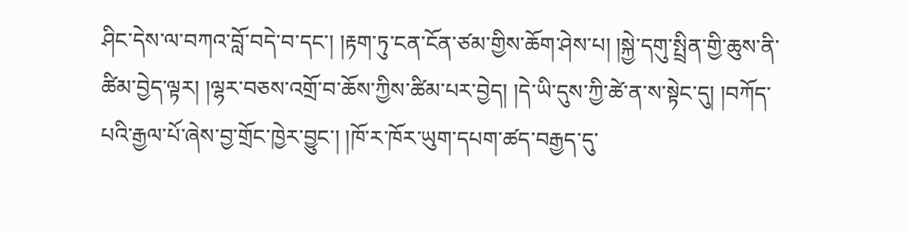ཤིང་དེས་ལ་བཀའ་བློ་བདེ་བ་དང་། །རྟག་ཏུ་ངན་ངོན་ཙམ་གྱིས་ཆོག་ཤེས་པ། །སྐྱེ་དགུ་སྤྲིན་གྱི་ཆུས་ནི་ཚིམ་བྱེད་ལྟར། །ལྷར་བཅས་འགྲོ་བ་ཆོས་ཀྱིས་ཚིམ་པར་བྱེད། །དེ་ཡི་དུས་ཀྱི་ཚེ་ན་ས་སྟེང་དུ། །བཀོད་པའི་རྒྱལ་པོ་ཞེས་བྱ་གྲོང་ཁྱེར་བྱུང་། །ཁོ་ར་ཁོར་ཡུག་དཔག་ཚད་བརྒྱད་དུ་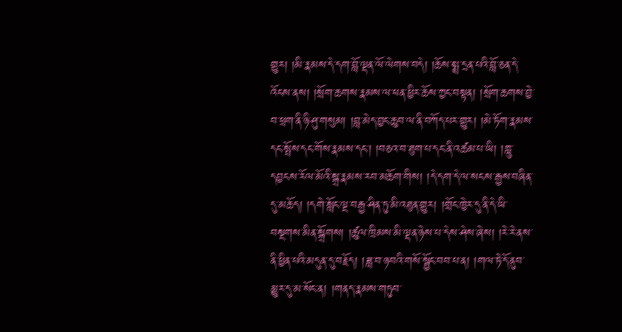གྱུར། །མི་རྣམས་དེ་དག་བློ་ལྡན་ལོ་ལེགས་བདེ། །ཆོས་སྨྲ་དྲན་པའི་བློ་ཅན་དེ་འོངས་ནས། །སྲོག་ཆགས་རྣམས་ལ་ཕན་ཕྱིར་ཆོས་ཀྱང་བསྟན། །སྲོག་ཆགས་བྱེ་བ་ཕྲག་ནི་ཉི་ཤུ་གསུམ། །བླ་མེད་བྱང་ཆུབ་ལ་ནི་བཀོད་པར་གྱུར། །མེ་ཏོག་རྣམས་དང་སྤོས་དང་གོས་རྣམས་དང་། །བཅའ་བ་ཐུག་པ་དང་ནི་འཚམ་པ་ཡི། །གླུ་དབྱངས་རོལ་མོའི་སྒྲ་རྣམས་རབ་མཆོག་གིས། །དེ་དག་དེ་ལ་སངས་རྒྱས་བཞིན་དུ་མཆོད། །དགེ་སློང་ལྔ་བརྒྱ་ཤིན་ཏུ་མི་འཐུན་གྱུར། །གྲོང་ཁྱེར་དུ་ནི་དེ་ཡི་བསྔགས་མིན་སྒྲོགས། །ཚུལ་ཁྲིམས་མི་ལྡན་ཉེས་པ་དེས་ཤེས་ཞེས། །རེ་རེ་ནས་ནི་ཕྱིན་པའི་མདུན་དུ་བརྗོད། །ཟླ་བ་ཉ་བའི་གསོ་སྦྱོང་བབ་པ་ན། །གལ་ཏེ་དོ་ནུབ་མྱུར་དུ་མ་སོང་ན། །གནད་རྣམས་གཏུབ་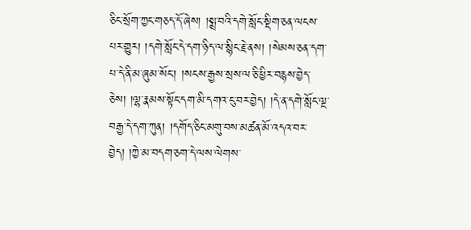ཅིང་སྲོག་ཀྱང་གཅད་དོ་ཞེས། །སྨྲ་བའི་དགེ་སློང་སྡིག་ཅན་ལངས་པར་གྱུར། །དགེ་སློང་དེ་དག་ཉིད་ལ་སྙིང་རྗེ་ནས། །སེམས་ཅན་དག་པ་དེ་ནི་མ་ཞུམ་སོང་། །སངས་རྒྱས་སྲས་ལ་ཅི་ཕྱིར་བརྙས་བྱེད་ཅེས། །ལྷ་རྣམས་སྟོང་དག་མི་དགའ་ངུ་བར་བྱེད། །དེ་ན་དགེ་སློང་ལྔ་བརྒྱ་དེ་དག་ཀུན། །དགོད་ཅིང་མགུ་བས་མཚན་མོ་འདའ་བར་བྱེད། །ཀྱེ་མ་བདག་ཅག་དེ་ལས་ལེགས་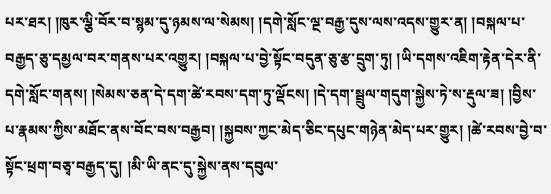པར་ཐར། །ཁུར་ལྕི་བོར་བ་སྙམ་དུ་ཉམས་ལ་སེམས། །དགེ་སློང་ལྔ་བརྒྱ་དུས་ལས་འདས་གྱུར་ན། །བསྐལ་པ་བརྒྱད་ཅུ་དམྱལ་བར་གནས་པར་འགྱུར། །བསྐལ་པ་བྱེ་སྟོང་བདུན་ཅུ་རྩ་དྲུག་ཏུ། །ཡི་དགས་འཇིག་རྟེན་དེར་ནི་དགེ་སློང་གནས། །སེམས་ཅན་དེ་དག་ཚེ་རབས་དག་ཏུ་ལྡོངས། །དེ་དག་སྦྲུལ་གདུག་སྐྱེས་ཏེ་ས་རྡུལ་ཟ། །བྱིས་པ་རྣམས་ཀྱིས་མཐོང་ནས་བོང་བས་བརྒྱབ། །སྐྱབས་ཀྱང་མེད་ཅིང་དཔུང་གཉེན་མེད་པར་གྱུར། །ཚེ་རབས་བྱེ་བ་སྟོང་ཕྲག་བཅྭ་བརྒྱད་དུ། །མི་ཡི་ནང་དུ་སྐྱེས་ནས་དབུལ་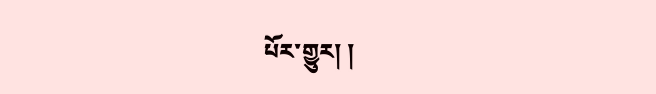པོར་གྱུར། །